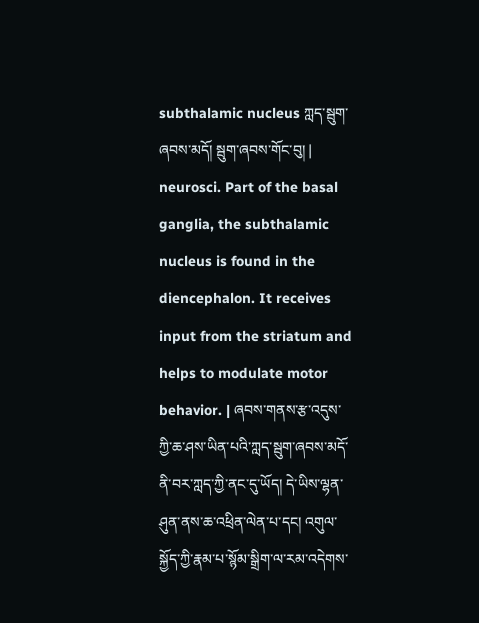subthalamic nucleus ཀླད་སྦུག་ཞབས་མདོ། སྦུག་ཞབས་གོང་བུ། | neurosci. Part of the basal ganglia, the subthalamic nucleus is found in the diencephalon. It receives input from the striatum and helps to modulate motor behavior. | ཞབས་གནས་རྩ་འདུས་ཀྱི་ཆ་ཤས་ཡིན་པའི་ཀླད་སྦུག་ཞབས་མདོ་ནི་བར་ཀླད་ཀྱི་ནང་དུ་ཡོད། དེ་ཡིས་ལྷན་ཤུན་ནས་ཆ་འཕྲིན་ལེན་པ་དང། འགུལ་སྐྱོད་ཀྱི་རྣམ་པ་སྙོམ་སྒྲིག་ལ་རམ་འདེགས་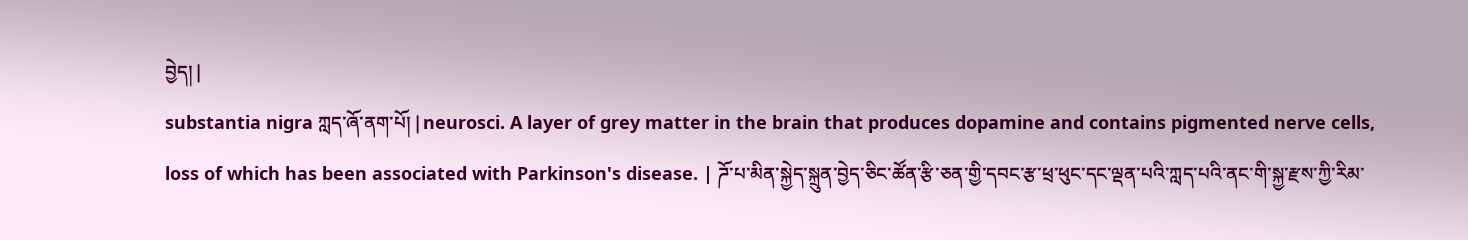བྱེད། |
substantia nigra ཀླད་ཞོ་ནག་པོ། | neurosci. A layer of grey matter in the brain that produces dopamine and contains pigmented nerve cells, loss of which has been associated with Parkinson's disease. | ཌོ་པ་མིན་སྐྱེད་སྐྲུན་བྱེད་ཅིང་ཚོན་རྩི་ཅན་གྱི་དབང་རྩ་ཕྲ་ཕུང་དང་ལྡན་པའི་ཀླད་པའི་ནང་གི་སྐྱ་རྫས་ཀྱི་རིམ་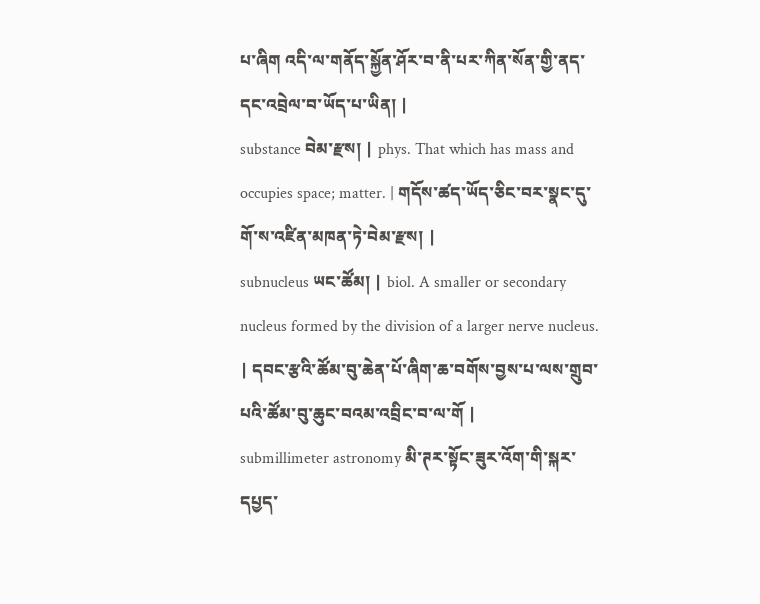པ་ཞིག འདི་ལ་གནོད་སྐྱོན་ཤོར་བ་ནི་པར་ཀིན་སོན་གྱི་ནད་དང་འབྲེལ་བ་ཡོད་པ་ཡིན། |
substance བེམ་རྫས། | phys. That which has mass and occupies space; matter. | གདོས་ཚད་ཡོད་ཅིང་བར་སྣང་དུ་གོ་ས་འཛིན་མཁན་ཏེ་བེམ་རྫས། |
subnucleus ཡང་ཚོམ། | biol. A smaller or secondary nucleus formed by the division of a larger nerve nucleus. | དབང་རྩའི་ཚོམ་བུ་ཆེན་པོ་ཞིག་ཆ་བགོས་བྱས་པ་ལས་གྲུབ་པའི་ཚོམ་བུ་ཆུང་བའམ་འབྲིང་བ་ལ་གོ |
submillimeter astronomy མི་ཊར་སྟོང་ཟུར་འོག་གི་སྐར་དཔྱད་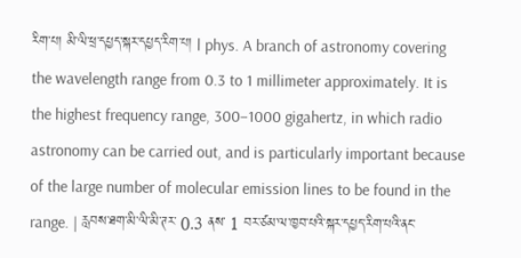རིག་པ། མི་ལི་ཕྲ་དཔྱད་སྐར་དཔྱད་རིག་པ། | phys. A branch of astronomy covering the wavelength range from 0.3 to 1 millimeter approximately. It is the highest frequency range, 300–1000 gigahertz, in which radio astronomy can be carried out, and is particularly important because of the large number of molecular emission lines to be found in the range. | རླབས་ཐག་མི་ལི་མི་ཊར་ 0.3 ནས་ 1 བར་ཙམ་ལ་ཁྱབ་པའི་སྐར་དཔྱད་རིག་པའི་ནང་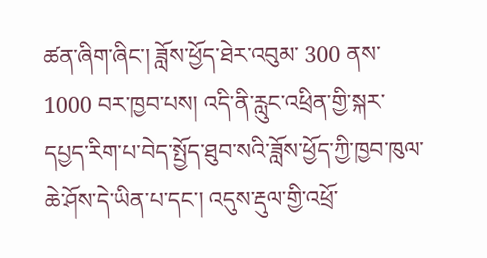ཚན་ཞིག་ཞིང་། ཟློས་ཕྱོད་ཐེར་འབུམ་ 300 ནས་ 1000 བར་ཁྱབ་པས། འདི་ནི་རླུང་འཕྲིན་གྱི་སྐར་དཔྱད་རིག་པ་བེད་སྤྱོད་ཐུབ་སའི་ཟློས་ཕྱོད་ཀྱི་ཁྱབ་ཁུལ་ཆེ་ཤོས་དེ་ཡིན་པ་དང་། འདུས་རྡུལ་གྱི་འཕྲོ་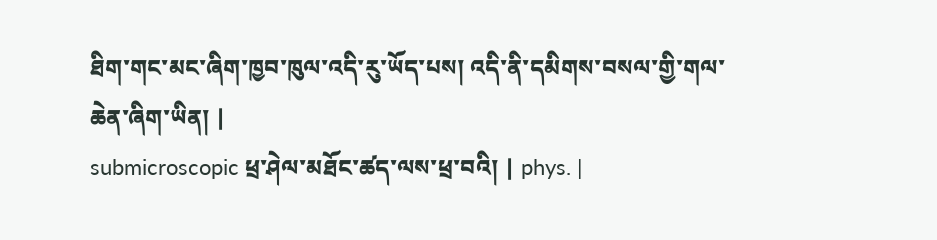ཐིག་གང་མང་ཞིག་ཁྱབ་ཁུལ་འདི་རུ་ཡོད་པས། འདི་ནི་དམིགས་བསལ་གྱི་གལ་ཆེན་ཞིག་ཡིན། |
submicroscopic ཕྲ་ཤེལ་མཐོང་ཚད་ལས་ཕྲ་བའི། | phys. |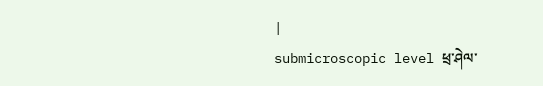|
submicroscopic level ཕྲ་ཤེལ་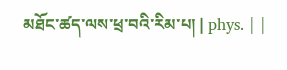མཐོང་ཚད་ལས་ཕྲ་བའི་རིམ་པ། | phys. | |